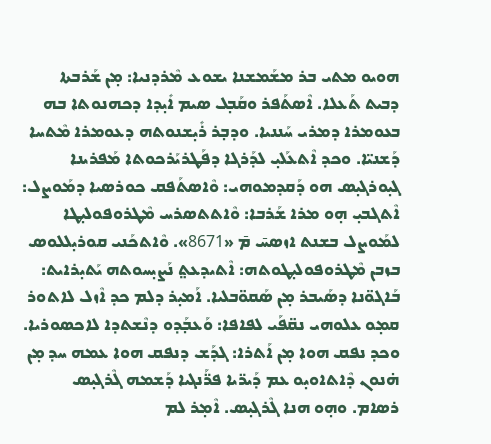ܗܘܝܘ ܡܬܝ ܒܪ ܡܫܰܡܫܢܐ ܝܫܘܥ ܡܶܪܕܢܝܐ: ܡ̣ܢ ܫܰܪܒܬܐ ܕܒܝܬ ܬܰܥܠܐ. ܐܶܣܬܰܦܪ ܘܩܰܒ̣ܠ ܣܝܡ ܐܺܝ̣ܕܐ ܕܟܗܢܘܬܐ ܒܗ ܒܥܘܡܪܐ ܕܡܪܝ ܚܰܢܢܝܐ. ܘܕܒ̣ܪ ܪܺܝ̣ܫܢܘܬܗ ܕܥܘܡܪܐ ܡܶܬܚܐ ܕܰܫܢܝ̈ܐ. ܘܟܕ ܐܶܬܥܰܠܝ̣ ܠܕܰܪܓܐ ܕܦܰܛܪܝܰܪܟܘܬܐ ܡܰܦܪܝܢܐ ܓܝ̣ܘܪܓܝ̣ܣ ܗܘ ܕܰܩܕܡܘܗܝ: ܘܶܐܣܬܰܦܩ ܟܘܪܣܝܐ ܕܡܰܘܨܠ: ܐܶܬܓܒܝ̣ ܗ̣ܘ ܡܪܐ ܫܰܪܒܐ: ܘܶܐܬܬܣܪܚ ܡܶܛܪܘܦܘܠܝ̣ܛܐ ܠܡܰܘܨܠ ܒܫܢܬ ܐܙܣܚ̄ ܡ̄ «8671». ܘܶܐܬܟܰܢܝ ܩܘܪܝ̣ܠܠܘܣ ܒܙܒܢ ܡܶܛܪܘܦܘܠܝ̣ܛܘܬܗ: ܐܶܬܝܕܥܬ݀ ܢܰܨܝ̣ܚܘܬܗ ܝܰܬܝ̣ܪܐܝܬ: ܒܰܐܓܘ̈ܢܐ ܕܣܰܝܒܪ ܡ̣ܢ ܣܰܩܘ̈ܒܠܝܐ. ܐܰܡܝ̣ܪ ܕܠܡ ܟܕ ܐܶܙܠ ܠܐܬܘܪ ܩܡ̣ܘ ܥܠܘܗܝ ܢܩ̈ܦܰܝ ܠܦܐܦܐ: ܘܰܥܒ̣ܰܕܘ ܕܢܶܫܬܕܐ ܠܐܟܣܘܪܝܐ. ܘܟܕ ܢܦܩ ܗܘܐ ܡ̣ܢ ܐܰܬܪܐ: ܓܕܰܫ ܕܢܦܩ ܗܘܐ ܥܡܗ ܚܕ ܡ̣ܢ ܗ̇ܢܘܢ ܕܶܐܬܐܘܝ̣ܘ ܥܡ ܕܰܝܪ̈ܝܐ ܦܪ̈ܰܢܓܝܐ ܕܰܫܡܗ ܓܶܪܓܝ̣ܣ ܪܣܐܡ. ܘܗ̣ܘ ܗܢܐ ܓܶܪܓܝ̣ܣ. ܐܶܡ̣ܪ ܠܡ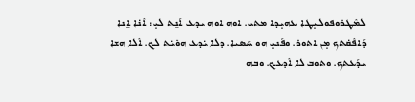ܠܡܶܛܪܘܦܘܠܝ̣ܛܐ ܥܗܝ̣ܕܐ ܡܬܝ. ܐܘܗ ܐܘܗ ܝܕܥ ܐܰܢ̱ܬ ܠܝ̣: ܐܶܢ̇ܐ ܐ̱ܢܐ ܕܰܐܦܶܩ̇ܬܟ ܡ̣ܢ ܐܬܘܪ. ܘܦܰܢܝ̣ ܗܘ ܚܰܣܝܐ. ܕܠܐ ܝ̇ܕܥ ܗܘܺܝ̇ܬ ܠܟ. ܐܶܠܐ ܗܫܐ ܝܕܰܥܬܟ. ܘܬܘܒ ܠܐ ܐܶܕܥܟ. ܘܒܗ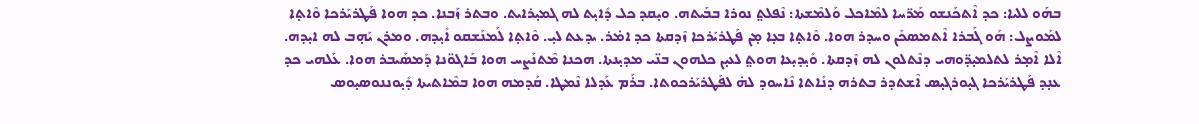ܒܗܰܘ ܠܠܝܐ: ܟܕ ܐܶܬܟܰܢܫܘ ܡܰܪ̈ܚܐ ܠܡܶܐܟܠ ܘܰܠܡܶܫܬܐ: ܢܶܦܠܬ݀ ܢܘܪܐ ܒܒܰܝܬܗ. ܘܝ̣ܩܕ ܟܠ ܕܺܐܝ̣ܬ ܠܗ ܓܡܝ̣ܪܐܝܬ. ܘܒܬܪ ܙܰܒܢܐ. ܟܕ ܗܘܐ ܦܰܛܪܝܰܪܟܐ ܘܶܐܬ̣ܐ ܠܡܰܘܨܠ: ܗܰܘ ܓܰܒܪܐ ܐܶܬܡܣܟܰܢ ܘܚܕܪ ܗܘܐ. ܘܶܐܬ̣ܐ ܒܥ̣ܐ ܡ̣ܢ ܦܰܛܪܝܰܪܟܐ ܙܶܕܩܬܐ ܟܕ ܐܡ̇ܪ. ܝܕܥܬ ܠܝ̣. ܘܶܐܬ̣ܐ ܠܰܡܢܰܫܩܘ ܐܺܝ̣ܕܗ. ܘܡܪܢ ܝܰܗ̣ܒ ܠܗ ܐܝ̣ܕܗ. ܐܶܠܐ ܐܶܡ̣ܪ ܠܬܠܡܝ̣ܕ̈ܘܗܝ ܕܢܶܬܠܘܢ ܠܗ ܙܶܕܩܬܐ. ܘܺܝ̣ܕܝ̣ܥܐ ܗܘܬ݀ ܠܥܝ̣ܢ ܟܠܗܘܢ ܒܢ̈ܝ ܡܕܝ̣ܢܬܐ. ܗܟܢܐ ܡܶܬܢܰܨܚ ܗܘܐ ܒܰܐܓܘ̈ܢܐ ܕܰܡܣܰܝܒܪ ܗܘܐ. ܥܰܠܗܝ ܟܕ ܥܢ̣ܕ ܦܰܛܪܝܰܪܟܐ ܓܝ̣ܘܪܓܝ̣ܣ ܐܶܫܬܕܪ ܒܬܪܗ ܕܢܺܐܬܐ ܢܶܐܚܘܕ ܠܗ̇ ܠܦܰܛܪܝܰܪܟܘܬܐ. ܒܪܰܡ ܥܰܕܠܐ ܢܶܡܛܐ. ܩܰܕܡܗ ܗܘܐ ܒܡܶܐܬܝܬܐ ܕܺܝ̣ܘܢܢܘܣܝ̣ܘܣ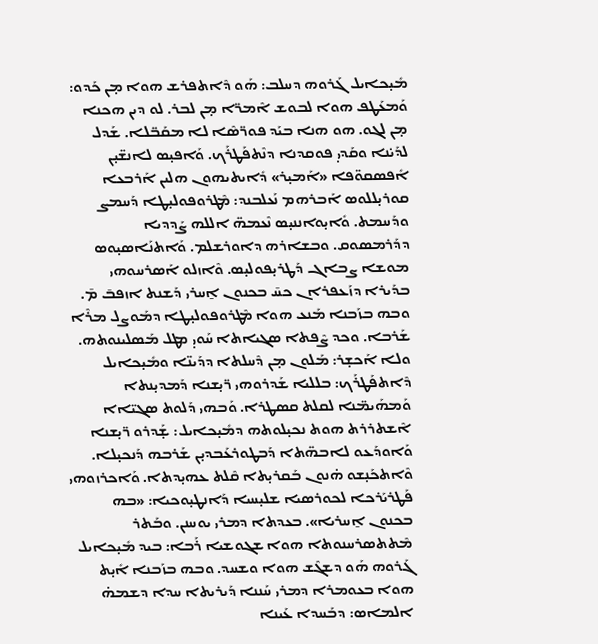ܡܺܝ̣ܟܐܝܠ ܓܰܪܘܗ ܕܚܠܒ: ܗܰܘ ܕܶܐܬܦܪܫ ܗܘܐ ܡ̣ܢ ܟܰܕܘ: ܘܰܡܥܰܛܦ ܗܘܐ ܠܒܘܫ ܐܶܡܪ̈ܐ ܡ̣ܢ ܠܒܪ. ܠܘ ܕܝܢ ܗܟܢܐ ܡ̣ܢ ܠܓܘ. ܗܘ ܗܢܐ ܒܝܰܕ ܦܘܪ̈ܣܶܐ ܠܐ ܡܩܰܒ̈ܠܐ. ܫܰܕܠ ܠܕܰܝ̇ܢܐ ܘܩܰܕܝ̣ ܦܘܩܕܢܐ ܕܢܶܬܦܰܛܪܰܟ. ܘܰܐܦܝ̣ܣ ܠܐܢܫ̈ܝ̣ܢ ܐܺܦܣܩܘ̈ܦܐ «ܐܰܡܝ̣ܪ» ܕܺܐܝܬܝܗܘܢ ܗܠܝܢ ܐܰܪܒܥܐ ܩܘܪܝ̣ܠܠܘܣ ܐܰܒܪܗܡ ܢܰܥܠܒܢܕ: ܡܶܛܪܘܦܘܠܝ̣ܛܐ ܕܰܚܡܨ ܘܕܰܚܡܬ. ܘܺܐܝ̣ܘܐܢܢܝ̣ܣ ܢܶܥܡܗ̈ ܐܠܠܗ ܨܰܕܕܝܐ ܕܕܰܪܡܣܘܩ. ܘܒܫܐܪܗ ܕܐܘܪܫܠܡ. ܘܰܐܬܢܰܐܣܝ̣ܘܣ ܡܘܫܐ ܨܒܐܓ ܕܰܛܪܝ̣ܦܘܠܝ̣ܣ. ܘܶܐܙܠܘ ܐܰܣܪܚܘܗܝ ܒܕܰܝܪܐ ܕܙܰܥܦܪܐܢ ܟܚ̄ ܒܟܢܘܢ ܐ̱ܚܪܝ ܕܰܫܢܬ ܐܙܦܒ̄ ܡ̄. ܘܒܗ ܒܙܰܒܢܐ ܡܰܢܥ ܗܘܐ ܡܶܛܪܘܦܘܠܝ̣ܛܐ ܕܡܰܘܨܠ ܡܪܶܐ ܫܰܪܒܐ. ܘܟܕ ܨܶܦܬܐ ܣܓܝܐܬܐ ܚܰܘܝ̣ ܡܛܠ ܡܰܣܠܝܢܘܬܗ. ܘܠܐ ܐܰܟܫ̣ܪ: ܡܰܠܘܢ ܡ̣ܢ ܕܶܚܠܬܐ ܕܕܰܝܢ̈ܐ ܘܡܺܝ̣ܟܐܝܠ ܕܶܐܬܦܰܛܪܰܟ: ܒܠܠܝܐ ܫܰܕܪܘܗܝ ܪ̈ܝ̣ܫܢܐ ܕܰܡܕܝ̣ܢܬܐ ܘܰܡܗܰܝܡ̈ܢܐ ܠܩܠܬ ܩܣܛܪܐ. ܘܰܒܗܝ ܕܰܠܘܬ ܣܓܝ̈ܐܐ ܐܶܫܬܪܪܬ ܗܘܬ ܢܟܝ̣ܠܘܬܗ ܕܡܺܝ̣ܟܐܝܠ: ܫ̣ܰܕܪܘ ܪ̈ܝ̣ܫܢܐ ܘܰܐܘܕܰܥܘ ܠܐܒܗ̈ܬܐ ܕܰܒܛܘܪܥܰܒܕܝ̣ܢ ܫܰܪܒܗ ܕܰܢܟܝ̣ܠܐ. ܘܶܐܬܟܰܢ̣ܫܘ ܗ̇ܢܘܢ ܒܰܩܪܝ̣ܬܐ ܩܶܠܬ ܥܗܝ̣ܕܬܐ. ܘܰܐܟܪܙܘܗܝ ܦܰܛܪܝܰܪܟܐ ܠܟܘܪܣܝܐ ܫܠܝ̣ܚܝܐ ܕܰܐܢܛܝ̣ܘܟܝܐ: «ܒܗ ܒܟܢܘܢ ܐ̱ܚܪܝܐ». ܒܥܕܬܐ ܕܡܪܝ ܝܘܚܢܢ. ܘܒܰܬܪ ܡܶܬܬܣܪܚܢܘܬܐ ܗܘܐ ܫܓܘܫܝܐ ܪܰܒܐ: ܒܝܕ ܡܺܝ̣ܟܐܝܠ ܓܰܪܘܗ ܗܰܘ ܕܫܓܶܫ ܗܘܐ ܘܫܚܕ. ܘܒܗ ܒܙܰܒܢܐ ܐܺܝ̣ܬ ܗܘܐ ܒܥܘܡܪܐ ܕܡܪܝ ܚܰܢܢܐ ܕܰܝܪܝܬܐ ܚܕܐ ܕܫܡܗ̇ ܐܠܡܐܣ: ܕܒܰܚܕܐ ܥܰܝܢܐ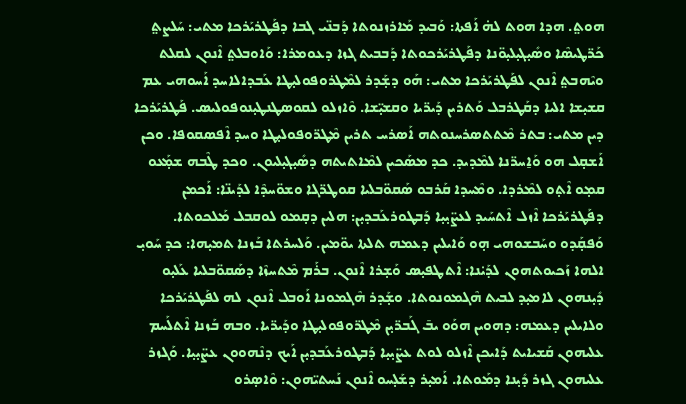ܗܘܬ݀. ܗܕܐ ܗܘܬ ܠܗ̇ ܐܰܦܬܐ: ܘܰܒܝܕ ܡܰܐܪܙܢܘܬܐ ܕܰܒܢ̈ܝ ܓܒܐ ܕܦܰܛܪܝܰܪܟܐ ܡܬܝ: ܚܰܠܨܬ݀ ܟܰܪ̈ܛܝܣܶܐ ܘܣܺܝ̣ܓܝ̣ܠܝ̣ܘ̈ܢܐ ܕܦܰܛܪܝܰܪܟܘܬܐ ܕܰܒܒܝܬ ܓܙܐ ܕܥܘܡܪܐ: ܘܰܐܘܒܠܬ݀ ܐܶܢܘܢ ܠܩܠܬ ܘܝܶܗܒܬ݀ ܐܶܢܘܢ ܠܦܰܛܪܝܰܪܟܐ ܡܬܝ: ܗܰܘ ܕܫ̣ܰܕܪ ܠܡܶܛܪܘܦܘܠܝ̣ܛܐ ܥܰܒܕܐܠܐܚܕ ܐܰܚܘܗܝ ܥܡ ܩܫܝ̣ܫܐ ܐܠܝܐ ܕܩܰܛܪܒܠ ܘܰܬܪܝܢ ܕܰܝܪ̈ܝܐ ܘܩܫܝ̣̈ܫܐ. ܘܶܐܙܠܘ ܠܩܘܣܛܢܛܝ̣ܢܘܦܘܠܝܣ. ܦܰܛܪܝܰܪܟܐ ܕܝܢ ܡܬܝ: ܒܬܪ ܡܶܬܬܣܪܚܢܘܬܗ ܐܰܣܪܚ ܬܪܝܢ ܡܶܛܪ̈ܘܦܘܠܝ̣ܛܐ ܘܚܕ ܐܶܦܣܩܘܦܐ. ܘܟܢ ܐܰܫܩ̣ܠ ܗܘ ܘܰܐ̱ܚܪ̈ܢܐ ܠܡܶܕܝܕ. ܟܕ ܡܣܰܟܝܢ ܠܡܶܐܬܝܬܗ ܕܣܺܝ̣ܓܝ̣ܠܝܘܢ. ܘܟܕ ܛܶܒܗ ܫܡ̣ܰܥܘ ܩܡ̣ܘ ܐܶܬ̣ܘ ܠܡܶܪܕܐ. ܘܡܶܚܕܐ ܩܰܪܒܘ ܣܰܩܘ̈ܒܠܝܐ ܩܘܛܪ̈ܓܐ ܘܫܘ̈ܚܕܶܐ ܠܕܰܝܢ̈ܐ: ܐܰܟܡܢ ܕܦܰܛܪܝܰܪܟܐ ܐܶܙܠ ܐܶܬܚܰܝܕ ܠܥܨ̈ܝ̣ܝ̣ܐ ܕܰܒܛܘܪܥܰܒܕܝ̣ܢ: ܗܠܝܢ ܕܩ̣ܡܘ ܠܘܩܒܠ ܡܰܠܟܘܬܐ. ܘܰܦܩ̣ܰܕܘ ܘܚܰܒܫܘܗܝ ܗ̣ܘ ܘܰܐܝܠܝܢ ܕܥܡܗ ܬܠܬܐ ܝܘ̈ܡܝܢ. ܘܰܠܚܪܬܐ ܒܰܙܢܐ ܬܡܝ̣ܗܐ: ܟܕ ܚܰܘܝ̣ ܐܠܗܐ ܙܰܟܝܘܬܗܘܢ ܠܕܰܝ̇ܢܐ: ܐܶܬܛܦܝ̣ܣ ܘܰܫ̣ܪܐ ܐܶܢܘܢ. ܒܪܰܡ ܡܶܬܚܙܶܐ ܕܣܰܩܘ̈ܒܠܝܐ ܥܰܠܝ̣ܘ ܕܺܝ̣ܢܗܘܢ ܠܐܡܝ̣ܕ ܠܒܝܬ ܗܶܓܡܘܢܘܬܐ. ܘܫ̣ܰܕܪ ܗܶܓܡܘܢܐ ܐܰܘܒܠ ܐܶܢܘܢ ܠܗ ܠܦܰܛܪܝܰܪܟܐ ܘܠܐܝܠܝܢ ܕܥܡܗ: ܕܗܘܝܢ ܗܘܰܘ ܝܒ̄ ܓܰܒܪ̈ܝ̣ܢ ܡܶܛܪ̈ܘܦܘܠܝ̣ܛܐ ܘܕܰܝܪ̈ܝܐ. ܘܒܗ ܒܰܙܢܐ ܐܶܬܠܰܚܡ ܥܠܝܗܘܢ ܩܰܫܝܐܝܬ ܕܰܐܝܟܢ ܐܶܙܠܘ ܠܘܬ ܥܨ̈ܝ̣ܝ̣ܐ ܕܰܒܛܘܪܥܰܒܕܝ̣ܢ ܐܰܝܟ ܕܢܶܗܘܘܢ ܥܨ̈ܝ̣ܝ̣ܐ. ܘܰܓܙܪ ܥܠܝܗܘܢ ܓܙܪ ܕܺܝ̣ܢܐ ܕܡܰܘܬܐ. ܐܰܡܝ̣ܪ ܕܫܰܠ̣ܚܘ ܐܶܢܘܢ ܢܰܚܬܝ̈ܗܘܢ: ܘܶܐܣ̣ܪܘ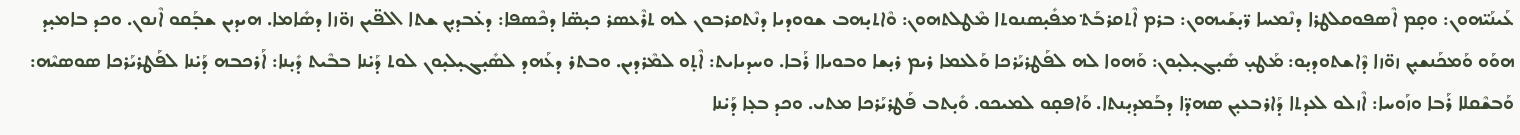ܥܰܝܢܰܝ̈ܗܘܢ: ܘܩ̣ܡ ܐܶܣܦܘܩܠܛܪܐ ܕܢܶܡܚܐ ܪ̈ܝ̣ܫܰܝܗܘܢ: ܒܪܡ ܐܶܬܩܪܒܰܬ݀ ܡܦܺܝ̣ܣܢܘܬܐ ܡܶܛܠܬܗܘܢ: ܘܶܐܬܝ̣ܗܒ ܫܘܘܕܝܐ ܕܢܶܬܩܪܒܘܢ ܠܗ ܬܪܶܥܣܪ ܟܝ̣ܣ̈ܐ ܕܟܶܣܦܐ: ܕܥ̇ܒܕܝ̣ܢ ܫܬܐ ܐܠܦ̈ܝܢ ܙܘ̈ܙܐ ܕܣܺܐܡܐ. ܗܝܕܝܢ ܫܒ̣ܰܩܘ ܐܶܢܘܢ. ܘܟܕ ܒܐܡܝ̣ܕ ܗܘܰܘ ܘܰܡܟܰܢܫܝ̣ܢ ܙܘ̈ܙܐ ܕܶܐܫܬܘܕܝ̣ܘ: ܡܰܛܝ̣ ܣܺܝ̣ܓܝ̣ܠܝ̣ܘܢ: ܘܰܗܘܐ ܠܗ ܠܦܰܛܪܝܰܪܟܐ ܘܰܠܥܡܐ ܪܝܡ ܪܝ̣ܫܐ ܘܒܘܝܐܐ ܪܰܒܐ. ܘܚܕܝܐܝܬ: ܐܶܬ̣ܘ ܠܡܶܪܕܝܢ. ܘܒܬܪ ܕܥܰܗܕ ܠܣܺܝ̣ܓܝ̣ܠܝ̣ܘܢ ܠܘܬ ܕܰܝ̇ܢܐ ܒܒܶܝܬ ܕܺܝ̣ܢܐ: ܐܰܪܟܒܗ ܕܰܝ̇ܢܐ ܠܦܰܛܪܝܰܪܟܐ ܣܘܣܝܶܗ: ܘܰܒܫܶܩܠܐ ܪܰܒܐ ܘܙܰܘܚܐ: ܐܶܙܠܘ ܠܥܕܬܐ ܕܰܐܪܒܥܝ̣ܢ ܣܗܕ̈ܐ ܕܒܰܡܕܝ̣ܢܬܐ. ܘܰܐܦܩ̣ܘ ܠܡܝܟܘ. ܘܺܝ̣ܬܒ ܦܰܛܪܝܰܪܟܐ ܡܬܝ. ܘܟܕ ܒܥ̣ܐ ܕܰܝ̇ܢܐ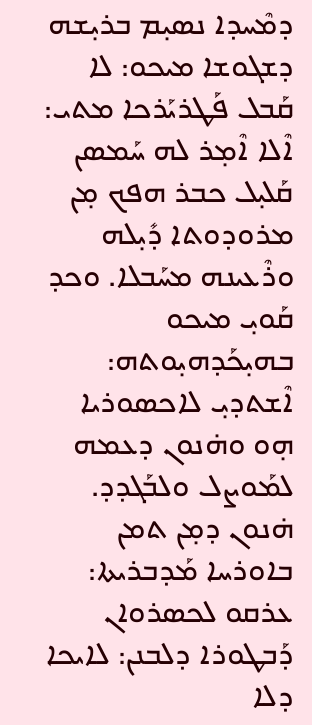ܕܡܶܚܕܐ ܢܣܝ̣ܡ ܒܪܝ̣ܫܗ ܕܫܓܘܫܐ ܡܝܟܘ: ܠܐ ܩܰܒܠ ܦܰܛܪܝܰܪܟܐ ܡܬܝ: ܐܶܠܐ ܐܶܡ̣ܪ ܠܗ ܚܰܡܣܢ ܩܰܠܝ̣ܠ ܟܒܪ ܗܦܟ ܡ̣ܢ ܡܪܘܕܘܬܐ ܕܺܝ̣ܠܗ ܘܪܶܥܝܢܗ ܡܚܰܒܠܐ. ܘܟܕ ܩܰܘܝ̣ ܡܝܟܘ ܒܗܝ̣ܟܰܕܗܝ̣ܘܬܗ: ܐܶܫܬܕܝ̣ ܠܐܟܣܘܪܝܐ ܗ̣ܘ ܘܗ̇ܢܘܢ ܕܥܡܗ ܠܡܰܘܨܠ ܘܠܒܰܓܕܕ. ܗ̇ܢܘܢ ܕܡ̣ܢ ܬܡܢ ܒܐܘܪܚܐ ܡܰܕܒܪܝܬܐ: ܥܪܩܘ ܠܟܣܪܘܐܢ ܕܰܒܛܘܪܐ ܕܠܒܢܢ: ܠܐܝܟܐ ܕܠܐ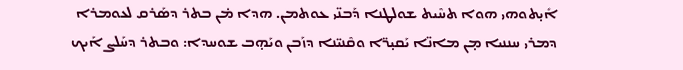ܐܺܝ̣ܬܘܗܝ ܗܘܐ ܬܚܶܝܬ ܫܘܠܛܢܐ ܕܰܒܢ̈ܝ ܥܘܬܡܢ. ܗܕܐ ܡ̇ܢ ܒܬܪ ܕܣܰܪܩ ܠܥܘܡܪܐ ܕܡܪܝ ܚܢܢܝܐ ܡ̣ܢ ܡܐܢ̈ܐ ܝܰܩܝ̣ܪ̈ܐ ܘܩܶܢܝ̈ܢܐ ܕܙܰܒܢ ܘܝܰܗ̣ܒ ܫܘܚܕܐ: ܘܒܬܪ ܕܚܰܠܨ ܐܰܝܟ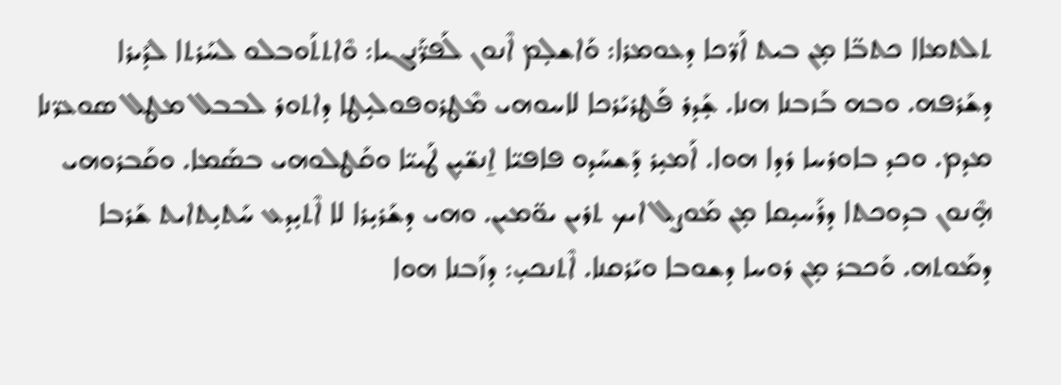ܬܠܬܡܐܐ ܟܬܒ̈ܐ ܡ̣ܢ ܒܝܬ ܐܰܪ̈ܟܐ ܕܥܘܡܪܐ: ܘܰܐܫܠ̣ܡ ܐܶܢܘܢ ܠܰܦܪ̈ܰܢܓܝܐ: ܘܶܐܬܬܰܘܒܠܘ ܠܚܰܪܬܐ ܠܕܰܝܪܐ ܕܫܰܪܦܗ. ܘܒܗ ܒܰܙܒܢܐ ܗܢܐ. ܫ̣ܰܕܪ ܦܰܛܪܝܰܪܟܐ ܠܐܚܘܗܝ ܡܶܛܪܘܦܘܠܝ̣ܛܐ ܕܐܬܘܪ ܠܒܒܠ ܡܛܠ ܣܘܥܪ̈ܢܐ ܡܕܡ. ܘܟܕ ܒܐܘܪܚܐ ܪܕܐ ܗܘܐ. ܐܰܡܝ̣ܪ ܕܰܫܚܰܕܘ ܦܐܦܝ̈ܐ ܐ̱ܢܫ̈ܝ̣ܢ ܛܰܝܝ̈ܐ ܘܩܰܛܠܘܗܝ ܒܣܰܡܐ. ܘܩܰܒܪܘܗܝ ܗ̣ܶܢܘܢ ܒܕܘܟܬܐ ܕܪܰܚܝ̣ܩܐ ܡ̣ܢ ܡܰܘܨܠ ܐܝܟ ܬܪܝܢ ܝܘ̈ܡܝܢ. ܘܗܝ ܕܫܰܪܝ̣ܪܐ ܠܐ ܐܶܬܝ̣ܕܥ ܚܰܬܝ̣ܬܐܝܬ ܫܰܪܒܐ ܕܡܰܘܬܗ. ܘܰܟܒܪ ܡ̣ܢ ܪܘܚܐ ܕܫܘܒܐ ܘܝܰܪܩܢܐ. ܐܶܬܢܟܝ̣: ܕܙܰܒܢܐ ܗܘܐ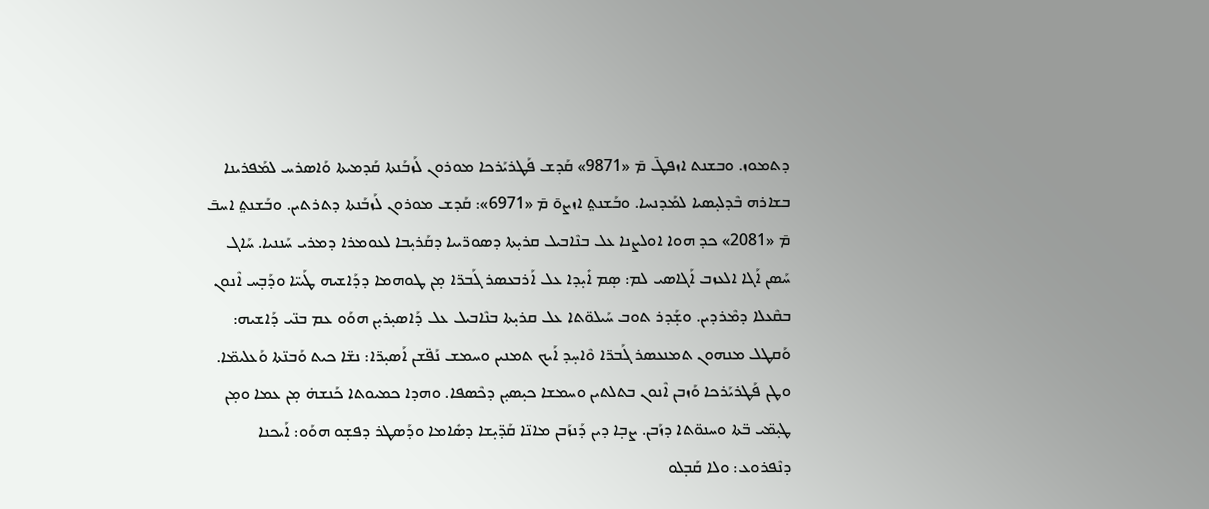ܕܬܡܘܙ. ܘܒܫܢܬ ܐܙܦܛ̄ ܡ̄ «9871» ܩܰܕܫ ܦܰܛܪܝܰܪܟܐ ܡܘܪܘܢ ܠܰܙܒܰܢܬܐ ܩܰܕܡܝܬܐ ܘܰܐܣܪܚ ܠܡܰܦܪܝܢܐ ܒܫܐܪܗ ܒܶܕܠܝ̣ܣܝܐ ܠܡܰܕܢܚܐ. ܘܒܰܫܢܬ݀ ܐܙܨܘ̄ ܡ̄ «6971»: ܩܰܕܫ ܡܘܪܘܢ ܠܰܙܒܰܢܬܐ ܕܬܪܬܝܢ. ܘܒܰܫܢܬ݀ ܐܚܒ̄ ܡ̄ «2081» ܟܕ ܗܘܐ ܐܘܠܨܢܐ ܥܠ ܒܢܶܐܒܝܠ ܩܪܝ̣ܬܐ ܕܣܘܪ̈ܝܝܐ ܕܩܰܪܝ̣ܒܐ ܠܥܘܡܪܐ ܕܡܪܝ ܚܰܢܢܝܐ. ܚܰܐܓ ܚܰܣܢ ܐܰܓܐ ܐܠܥܙܒ ܐܰܓܐܣܝ ܠܡ: ܣ̣ܡ ܐܺܝ̣ܕܐ ܥܠ ܐܰܪܒܥܣܪ ܓܰܒܪ̈ܐ ܡ̣ܢ ܛܘܗܡܐ ܕܕܰܐܫܝܗ ܛܰܝܝ̈ܐ ܘܕܰܒ̣ܚ ܐܶܢܘܢ ܒܩܶܥܠܐ ܕܡܶܪܕܝܢ. ܘܫ̣ܰܕܪ ܬܘܒ ܚܰܝܠܘ̈ܬܐ ܥܠ ܩܪܝ̣ܬܐ ܒܢܶܐܒܝܠ ܥܠ ܕܰܐܣܝ̣ܪܝ̣ܢ ܗܘܰܘ ܥܡ ܒܢ̈ܝ ܕܰܐܫܝܗ: ܘܰܩܛܠ ܡܢܗܘܢ ܬܡܢܥܣܪ ܓܰܒܪ̈ܐ ܘܶܐܚ̣ܕ ܐܰܝܟ ܬܡܢܝܢ ܘܚܡܫ ܢܰܦ̈ܫܢ ܐܰܣܝ̣ܪ̈ܐ: ܢܫ̈ܐ ܟܝܬ ܘܰܒܢ̈ܬܐ ܘܰܥܠܝܡ̈ܐ. ܘܛܢ ܦܰܛܪܝܰܪܟܐ ܘܰܙܒܢ ܐܶܢܘܢ ܒܬܠܬܝܢ ܘܚܡܫܐ ܟܝ̣ܣܝ̣ܢ ܕܟܶܣܦܐ. ܘܗܕܐ ܟܡܝܘܬܐ ܟܰܢܫܗ̇ ܡ̣ܢ ܥܡܐ ܘܡ̣ܢ ܛܝ̣ܡ̈ܝ ܒ̈ܬܐ ܘܚܢܘ̈ܬܐ ܕܙܰܒܢ. ܨܒ̣ܐ ܕܝܢ ܕܰܢܙܰܒܢ ܡܐܢ̈ܐ ܩܰܕ̈ܝ̣ܫܐ ܕܣܺܐܡܐ ܘܕܰܣܛܪ ܕܦܫ̣ܘ ܗܘܰܘ: ܐܰܝܟܢܐ ܕܢܶܦܪܘܥ: ܘܠܐ ܩܰܒ̣ܠܘ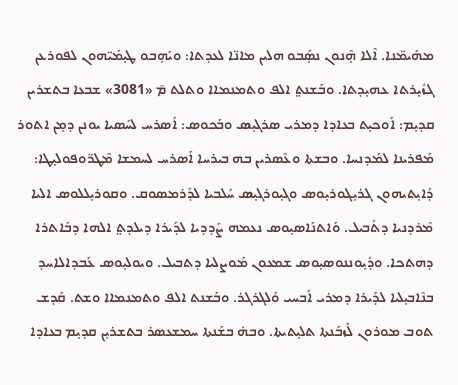ܡܗܰܝܡ̈ܢܐ. ܐܶܠܐ ܗ̣ܶܢܘܢ ܢܣ̣ܰܒܘ ܗܠܝܢ ܡܐܢ̈ܐ ܠܥܕܬܐ: ܘܝܰܗ̣ܒܘ ܛܝ̣ܡܰܝ̈ܗܘܢ ܠܦܘܪܥܢ ܓܙܽܝ̣ܪܬܐ ܥܗܝ̣ܕܬܐ. ܘܒܰܫܢܬ݀ ܐܠܦ ܘܬܡܢܡܐܐ ܘܬܠܬ ܡ̄ «3081» ܫܒܥܐ ܒܬܫܪܝܢ ܩܕܝ̣ܡ: ܐܰܘܟܝ̣ܬ ܒܥܐܕܐ ܕܡܪܝ ܣܪܓܝ̣ܣ ܘܒܰܟܘܣ: ܐܰܣܪܚ ܠܚܰܣܝܐ ܝܘܢܢ ܕܡ̣ܢ ܐܬܘܪ ܡܰܦܪܝܢܐ ܠܡܰܕܢܚܐ. ܘܒܫܬܐ ܘܥܶܣܪܝܢ ܒܗ ܒܝܪܚܐ ܐܰܣܪܚ ܠܚܡܫܐ ܡܶܛܪ̈ܘܦܘܠܝ̣ܛܐ: ܕܺܐܝ̣ܬܝܗܘܢ ܓܪܝ̣ܓܘܪܝ̣ܘܣ ܘܓܝ̣ܘܪܓܝ̣ܣ ܚܰܠܒܝܐ ܠܕܰܪܡܣܘܩ. ܘܩܘܪܝ̣ܠܠܘܣ ܐܠܝܐ ܡܶܪܕܢܝܐ ܕܬܺܒܝܠ. ܘܰܐܬܢܰܐܣܝ̣ܘܣ ܢܥܡܗ ܨܰܕܕܝܐ ܠܕܰܝܪܐ ܕܝܠܕܬ݀ ܐܠܗܐ ܕܒܰܐܬܪܐ ܕܗܬܟܐ. ܘܕܺܝ̣ܘܢܢܘܣܝ̣ܘܣ ܫܡܥܘܢ ܡܰܘܨܠܝܐ ܕܬܒܝܠ. ܘܝܘܠܝ̣ܘܣ ܥܰܒܕܐܠܐܚܕ ܒܢܶܐܒܝ̣ܠܝܐ ܠܕܰܝܪܐ ܕܡܪܝ ܐܰܒܚܝ ܘܰܠܓܪܓܪ. ܘܒܰܫܢܬ ܐܠܦ ܘܬܡܢܡܐܐ ܘܫܬ. ܩܰܕܫ ܬܘܒ ܡܘܪܘܢ ܠܰܙܒܰܢܬܐ ܬܠܝ̣ܬܝܬܐ. ܘܒܗ̇ ܒܫܰܢܬܐ ܚܡܫܥܣܪ ܒܬܫܪܝ̣ܢ ܩܕܝ̣ܡ ܒܥܐܕܐ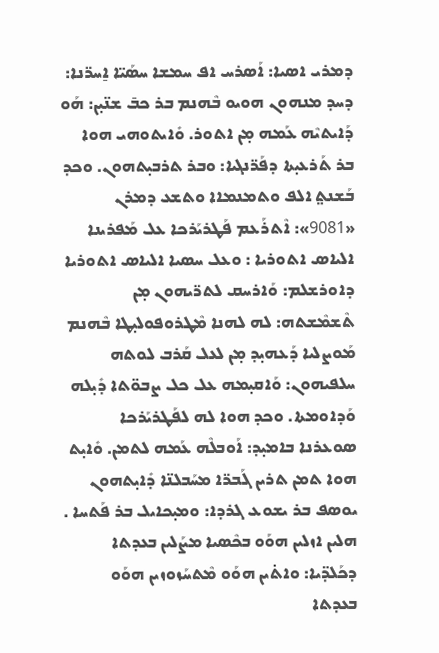ܕܡܪܝ ܐܣܝܐ: ܐܰܣܪܚ ܐܦ ܚܡܫܐ ܚܣܰܝ̈ܐ ܐ̱ܚܪ̈ܢܐ: ܕܚܕ ܡܢܗܘܢ ܗܘܝܘ ܒܶܗܢܡ ܒܪ ܟܒ̄ ܫܢ̈ܝ̣ܢ: ܗܰܘ ܕܰܐܝܬܝܶܗ ܥܰܡܗ ܡ̣ܢ ܐܬܘܪ. ܘܺܐܝܬܘܗܝ ܗܘܐ ܒܪ ܬܰܪܥܝ̣ܬܐ ܕܦܰܪ̈ܢܓܝܐ: ܘܒܪ ܬܪܒܝ̣ܬܗܘܢ. ܘܟܕ ܒܰܫܢܬ݀ ܐܠܦ ܘܬܡܢܡܐܐ ܘܬܫܥ ܕܡܪܢ «9081»: ܐܶܬܪܰܥܡ ܦܰܛܪܝܰܪܟܐ ܥܠ ܡܰܦܪܝܢܐ ܐܠܝܐܣ ܐܬܘܪܝܐ : ܘܥܠ ܚܣܝܐ ܐܠܝܐܣ ܐܬܘܪܝܐ ܕܐܘܪܫܠܡ: ܘܰܐܪܚܩ ܠܬܪ̈ܝܗܘܢ ܡ̣ܢ ܬܶܫܡܶܫܬܗ: ܠܗ ܠܗܢܐ ܡܶܛܪܘܦܘܠܝ̣ܛܐ ܒܶܗܢܡ ܡܰܘܨܠܝܐ ܕܰܥܗܝ̣ܕ ܡ̣ܢ ܠܥܠ ܩܰܪܒ ܠܘܬܗ ܚܠܦܝܗܘܢ: ܘܰܐܩܝ̣ܡܗ ܥܠ ܟܠ ܨܒܘ̈ܬܐ ܕܺܝ̣ܠܗ ܘܰܕܐܘܡܬܐ. ܘܟܕ ܗܘܐ ܠܗ ܠܦܰܛܪܝܰܪܟܐ ܣܘܥܪܢܐ ܒܐܡܝ̣ܕ: ܐܰܘܒܠܶܗ ܥܰܡܗ ܠܬܡܢ. ܘܺܐܝ̣ܬ ܗܘܐ ܬܡܢ ܬܪܝܢ ܓܰܒܪ̈ܐ ܡܚܰܒܠܢ̈ܐ ܕܺܐܝ̣ܬܗܘܢ ܝܘܣܦ ܒܪ ܝܫܘܥ ܓܪܕܐ: ܘܡܝ̣ܟܐܝܠ ܒܪ ܦܰܬܚܐ . ܗܠܝܢ ܐܙܠܝܢ ܗܘܰܘ ܒܟܶܣܝܐ ܡܨܰܠܝܢ ܒܥܕܬܐ ܕܟܰܠܕ̈ܝܐ: ܘܐܬ̇ܝܢ ܗܘܰܘ ܡܶܬܚܰܙܘܙܝܢ ܗܘܰܘ ܒܥܕܬܐ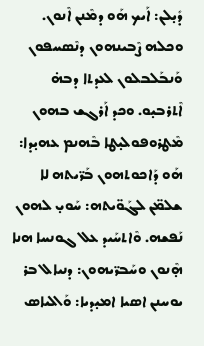ܕܺܝ̣ܠܢ: ܐܰܝܟ ܗܰܘ ܕܡܶܢܢ ܐܶܢܘܢ. ܘܟܠܗ ܨܶܒܝܢܗܘܢ ܕܢܶܣܚܦܘܢ ܘܰܢܒܰܠܒܠܘܢ ܠܥܕܬܐ ܕܒܗ̇ ܐܶܬܪܒܝ̣ܘ. ܘܟܕ ܐܰܪܓܫ ܒܗܘܢ ܡܶܛܪܘܦܘܠܝ̣ܛܐ ܒܶܗܢܡ ܥܗܝ̣ܕܐ: ܗܰܘ ܕܰܐܟܘܬܗܘܢ ܒܰܪ̈ܝܬܗ ܠܐ ܫܠܡ̈ܢ ܠܓܰܘ̈ܝܬܗ: ܚܰܘܝ̣ ܠܗܘܢ ܢܰܦܫܗ. ܘܶܐܬܚܰܝܕ ܥܠ ܓܘܢܚܐ ܗܢܐ ܗ̣ܶܢܘܢ ܘܚܰܒܪ̈ܝܗܘܢ: ܕܢܝܐܠ ܒܪ ܝܘܚܢܢ ܐܣܝܐ ܐܡܝ̣ܕܝܐ: ܘܰܐܠܝܐܣ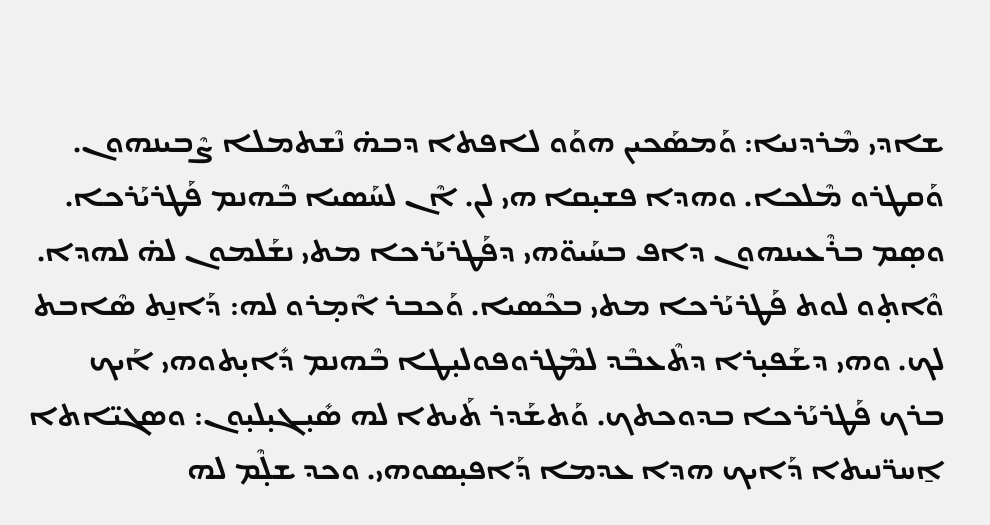ܫܐܕܝ ܡܶܪܕܢܝܐ: ܘܰܡܣܰܟܝܢ ܗܘܰܘ ܠܐܦܬܐ ܕܒܗ̇ ܢܶܫܬܡܠܐ ܨܶܒܝܢܗܘܢ. ܘܰܩܛܪܘ ܡܶܠܟܐ. ܘܗܕܐ ܦܫܝ̣ܩܐ ܗܝ ܠܢ. ܐܶܢ ܠܚܰܣܝܐ ܒܶܗܢܡ ܦܰܛܪܝܰܪܟܐ. ܘܣ̣ܡ ܒܪܶܥܝܢܗܘܢ ܕܐܦ ܒܚܰܝܘ̈ܗܝ ܕܦܰܛܪܝܰܪܟܐ ܡܬܝ ܢܫܰܠܡܘܢ ܠܗ̇ ܠܗܕܐ. ܘܶܐܬ̣ܘ ܠܘܬ ܦܰܛܪܝܰܪܟܐ ܡܬܝ ܒܟܶܣܝܐ. ܘܰܟܒܪ ܐܶܡ̣ܪܘ ܠܗ: ܕܰܐܢ̱ܬ ܣܶܐܒܬ ܠܟ. ܘܗܝ ܕܫܰܦܝ̣ܪܐ ܕܬܶܥܒܶܕ ܠܡܶܛܪܘܦܘܠܝ̣ܛܐ ܒܶܗܢܡ ܕܺܐܝ̣ܬܘܗܝ ܐܰܝܟ ܒܪܟ ܦܰܛܪܝܰܪܟܐ ܒܕܘܟܬܟ. ܘܰܬܫܰܕܪ ܬܰܝܬܐ ܠܗ ܣܺܝ̣ܓܝ̣ܠܝ̣ܘܢ: ܘܣܓܝ̈ܐܬܐ ܐ̱ܚܪ̈ܢܝܬܐ ܕܰܐܝܟ ܗܕܐ ܥܕܡܐ ܕܰܐܦܝ̣ܣܘܗܝ. ܘܟܕ ܫܠ̣ܶܡ ܠܗ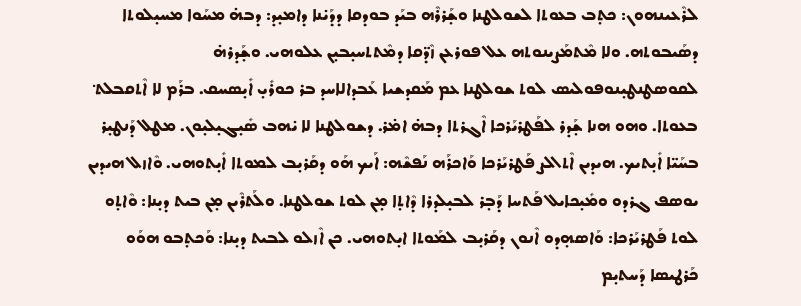ܠܪܶܥܝܢܗܘܢ: ܟܬ̣ܒ ܒܥܘܬܐ ܠܫܘܠܛܢܐ ܘܫ̣ܰܪܪܶܗ ܒܝܰܕ ܒܘܕܩܐ ܕܕܰܝ̇ܢܐ ܕܐܡܝ̣ܕ: ܕܒܗ̇ ܡܚܰܘܐ ܡܚܝ̣ܠܘܬܐ ܕܣܰܝܒܘܬܗ. ܘܠܐ ܡܶܬܡܰܨܝܢܘܬܗ ܥܠ ܦܘܪܥܢ ܙܶܕ̈ܩܐ ܕܡܶܬܬܚܝ̣ܒܝ̣ܢ ܥܠܘܗܝ. ܘܫ̣ܰܕܪܗ̇ ܠܩܘܣܛܢܛܝ̣ܢܘܦܘܠܝܣ ܠܘܬ ܫܘܠܛܢܐ ܥܡ ܡܰܩܕܫܝܐ ܥܰܒܕܐܠܐܚܕ ܒܪ ܟܘܪܺܝ̣ ܐܺܝ̣ܣܚܩ. ܒܪܰܡ ܠܐ ܐܶܬܩܒܠܬ݀ ܒܥܘܬܐ. ܘܗܘ ܗܢܐ ܫ̣ܰܕܪ ܠܦܰܛܪܝܰܪܟܐ ܐܶܓܪܬܐ ܕܒܗ̇ ܐܡ̇ܪ. ܕܫܘܠܛܢܐ ܠܐ ܝ̇ܗܒ ܣܺܝ̣ܓܝ̣ܠܝ̣ܘܢ. ܡܛܠ ܕܰܢܛܝ̣ܪ ܒܚܰܝ̈ܐ ܐܺܝ̣ܬܝܟ. ܗܝܕܝܢ ܐܶܬܐܠܨ ܦܰܛܪܝܰܪܟܐ ܘܰܐܟܪܰܗ ܢܰܦܫܶܗ: ܐܰܝܟ ܗܰܘ ܕܩܰܪܝ̣ܒ ܠܡܘܬܐ ܐܺܝ̣ܬܘܗܝ. ܘܶܐܙܠ ܗܝܕܝܢ ܝܘܣܦ ܓܪܕܘ ܘܡܺܝ̣ܟܐܝܠ ܦܰܬܚܐ ܕܰܒ̣ܪ ܠܒܝ̣ܠܕܪܐ ܕܶܐܬ̣ܐ ܡ̣ܢ ܠܘܬ ܫܘܠܛܢܐ. ܘܠܰܬܪܶܝܢ ܡ̣ܢ ܒܝܬ ܕܝ̣ܢܐ: ܘܶܐܬ̣ܘ ܠܘܬ ܦܰܛܪܝܰܪܟܐ: ܘܰܐܣܗ̣ܕܘ ܐܶܢܘܢ ܕܩܰܪܝ̣ܒ ܠܡܰܘܬܐ ܐܝ̣ܬܘܗܝ. ܟܢ ܐܶܙܠܘ ܠܒܝܬ ܕܝ̣ܢܐ: ܘܰܟܬ̣ܒܘ ܗܘܰܘ ܟܰܪܛܝܣܐ ܕܰܚܬܝ̣ܡ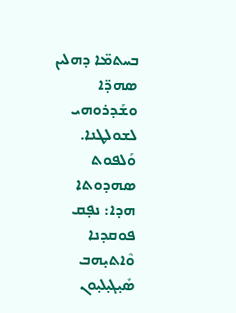ܒܚܬܡ̈ܐ ܕܗܠܝܢ ܣܗܕ̈ܐ ܘܫܰܕܪܘܗܝ ܠܫܘܠܛܢܐ. ܘܰܠܦܘܬ ܣܗܕܘܬܐ ܗܕܐ: ܢܦ̣ܩ ܦܘܩܕܢܐ ܘܶܐܬܝ̣ܗܒ ܣܺܝ̣ܓܝ̣ܠܝ̣ܘܢ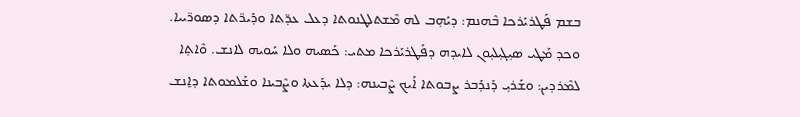ܒܫܡ ܦܰܛܪܝܰܪܟܐ ܒܶܗܢܡ: ܕܝܰܗ̣ܒ ܠܗ ܡܶܫܬܠܛܢܘܬܐ ܕܥܠ ܥܕ̈ܬܐ ܘܕܰܝܪ̈ܬܐ ܕܣܘܪ̈ܝܝܐ. ܘܟܕ ܡܰܛܝ ܣܝ̣ܓܝ̣ܠܝ̣ܘܢ ܠܐܝܕܗ ܕܦܰܛܪܝܰܪܟܐ ܡܬܝ: ܟܰܣܝܗ ܘܠܐ ܚܰܘܝܗ ܠܐܢܫ. ܘܶܐܬ̣ܐ ܠܡܶܪܕܝܢ: ܘܫܰܪܝ̣ ܕܰܢܕܰܒܪ ܨܒܘܬܐ ܐܰܝܟ ܨܶܒܝܢܗ: ܕܠܐ ܝܕܰܥܬܐ ܘܨܶܒܝܢܐ ܘܫܰܠܡܘܬܐ ܕܐ̱ܢܫ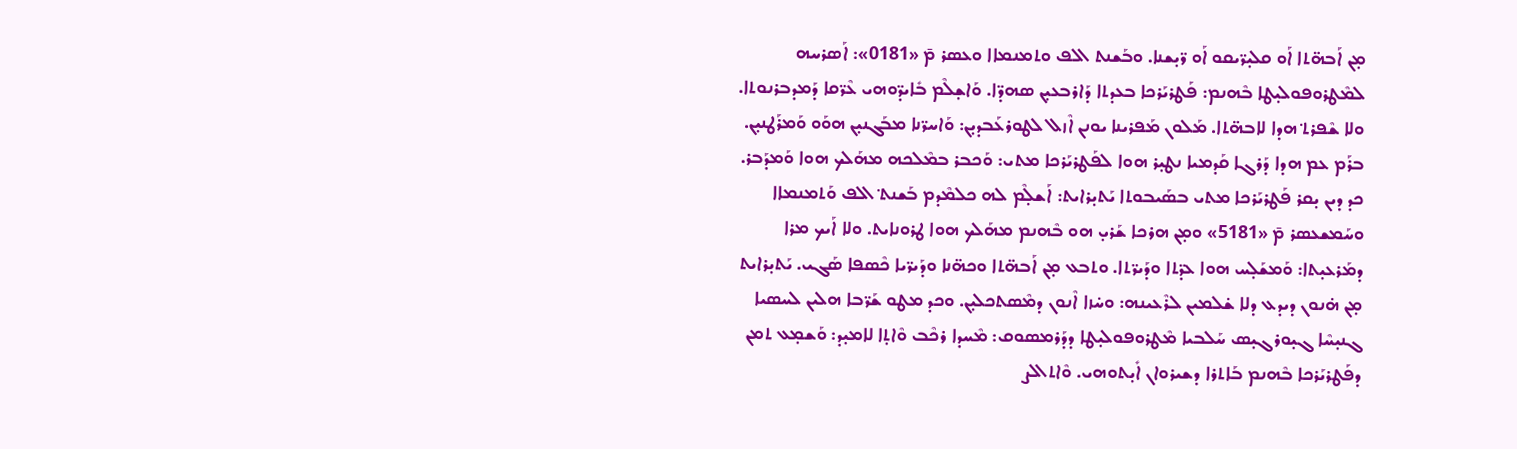ܡ̣ܢ ܐܰܒܗ̈ܬܐ ܐܰܘ ܩܠܝ̣ܪ̈ܝܩܘ ܐܰܘ ܪ̈ܝ̣ܫܢܐ. ܘܒܰܫܢܬ ܐܠܦ ܘܬܡܢܡܐܐ ܘܥܣܪ ܡ̄ «0181»: ܐܰܣܪܚܗ ܠܡܶܛܪܘܦܘܠܝ̣ܛܐ ܒܶܗܢܡ: ܦܰܛܪܝܰܪܟܐ ܒܥܕܬܐ ܕܰܐܪܒܥܝ̣ܢ ܣܗܕ̈ܐ. ܘܰܐܫ̣ܠܶܡ ܒܺܐܝܕ̈ܘܗܝ ܥܶܪ̈ܩܐ ܕܰܡܕܒܪܢܘܬܐ. ܘܠܐ ܫܶܦܪܬ݀ ܗܕܐ ܠܐܒܗ̈ܬܐ. ܡܰܠܘܢ ܡܰܦܪܝܢܐ ܝܘܢܢ ܐܶܙܠ ܠܛܘܪܥܰܒܕܝ̣ܢ: ܘܰܐܚܪ̈ܢܐ ܡܒܰܓܢܝ̣ܢ ܗܘܰܘ ܘܰܡܪܰܛܢܝ̣ܢ. ܒܪܰܡ ܥܡ ܗܕܐ ܕܰܪܓܐ ܩܰܕܡܝܐ ܢܛܝ̣ܪ ܗܘܐ ܠܦܰܛܪܝܰܪܟܐ ܡܬܝ: ܘܰܟܒܪ ܒܡܶܠܟܗ ܡܗܰܠܟ ܗܘܐ ܘܰܡܕܰܒܪ. ܟܕ ܕܝܢ ܝ̣ܩܪ ܦܰܛܪܝܰܪܟܐ ܡܬܝ ܒܣܰܝܒܘܬܐ ܝܰܬܝ̣ܪܐܝܬ: ܐܰܫܠ̣ܶܡ ܠܗ ܟܠܡܶܕܡ ܒܰܫܢܬ݀ ܐܠܦ ܘܰܬܡܢܡܐܐ ܘܚܰܡܫܥܣܪ ܡ̄ «5181» ܘܡ̣ܢ ܗܪܟܐ ܫܰܪܝ̣ ܗܘ ܒܶܗܢܡ ܡܗܰܠܟ ܗܘܐ ܛܪܘܢܐܝܬ. ܘܠܐ ܐܰܝܟ ܡܪܐ ܕܡܰܪܥܝ̣ܬܐ: ܘܰܡܫܰܠ̣ܚ ܗܘܐ ܥܕ̈ܬܐ ܘܕܰܝܪ̈ܬܐ. ܘܬܒܥ ܡ̣ܢ ܐܰܒܗ̈ܬܐ ܘܟܗ̈ܢܐ ܘܕܰܝܪ̈ܝܐ ܟܶܣܦܐ ܣܰܓܝ. ܝܰܬܝ̣ܪܐܝܬ ܡ̣ܢ ܗ̇ܢܘܢ ܕܝܕܥ ܕܠܐ ܫ̇ܠܡܝܢ ܠܪܶܥܝܢܗ: ܘܚ̇ܙܐ ܐܶܢܘܢ ܕܡܶܣܬܟܠܝ̣ܢ. ܘܟܕ ܡܛܘ ܫܰܪ̈ܒܐ ܗܠܝܢ ܠܚܣܝܐ ܓܢܝ̣ܚܶܐ ܓܝ̣ܘܪܓܝ̣ܣ ܚܰܠܒܝܐ ܡܶܛܪܘܦܘܠܝ̣ܛܐ ܕܕܰܪܡܣܘܩ: ܡܶܚܕܐ ܪܟܶܒ ܘܶܐܬ̣ܐ ܠܐܡܝ̣ܕ: ܘܰܫܡ̣ܥ ܬܡܢ ܕܦܰܛܪܝܰܪܟܐ ܒܶܗܢܡ ܒܰܐܬܪܐ ܕܫܝܪܘܐܢ ܐܺܝ̣ܬܘܗܝ. ܘܶܐܬܐܠܨ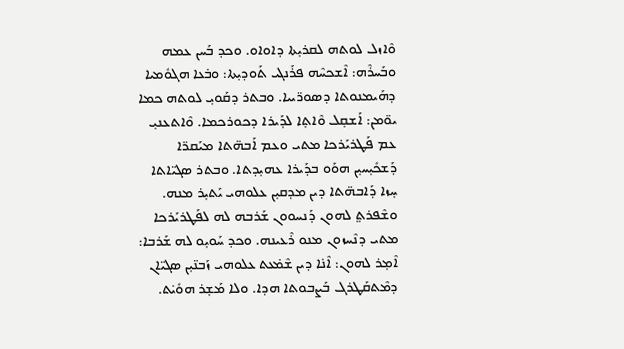ܘܶܐܙܠ ܠܘܬܗ ܠܩܪܝ̣ܬܐ ܕܐܘܐܘ. ܘܟܕ ܒܰܚܢ ܥܡܗ ܘܒܰܚܪܶܗ: ܐܶܫܟܚܶܗ ܦܪܰܢܓܝ ܬܰܘܕܝ̣ܬܐ: ܘܒ̇ܥܐ ܗܓܘܽܡܝܐ ܕܗܰܝܡܢܘܬܐ ܕܣܘܪ̈ܝܝܐ. ܘܒܬܪ ܕܩܰܘܝ̣ ܠܘܬܗ ܟܡܐ ܝܘ̈ܡܢ: ܐܰܫܩ̣ܠ ܘܶܐܬ̣ܐ ܠܕܰܝܪܐ ܕܟܘܪܟܡܐ. ܘܶܐܬܥܢܝ̣ ܥܡ ܦܰܛܪܝܰܪܟܐ ܡܬܝ ܘܥܡ ܐܰܒܗ̈ܬܐ ܡܝܰܩܪ̈ܐ ܕܰܫܟܺܝ̣ܚܝ̣ܢ ܗܘܰܘ ܒܕܰܝܪܐ ܥܗܝ̣ܕܬܐ. ܘܒܬܪ ܣܓܝ̈ܐܬܐ ܚ̣ܙܐ ܕܰܐܒܗ̈ܬܐ ܕܝܢ ܡܕܩܝ̣ܢ ܥܠܘܗܝ ܝܰܬܝ̣ܪ ܡܢܗ. ܘܫܶܦܪܬ݀ ܠܗܘܢ ܕܰܢܚܘܘܢ ܫܰܪܒܗ ܠܗ ܠܦܰܛܪܝܰܪܟܐ ܡܬܝ ܕܢܶܚܙܘܢ ܡܢܘ ܪܶܥܝܢܗ. ܘܟܕ ܚܰܘܝ̣ܘ ܠܗ ܫܰܪܒܐ: ܐܶܡ̣ܪ ܠܗܘܢ: ܐܶܢ̇ܐ ܕܝܢ ܫܶܡ̇ܥܬ ܥܠܘܗܝ ܙܰܒܢ̈ܝ̣ܢ ܣܓܝ̈ܐܢ ܕܡܶܬܩܰܛܪܓ ܒܰܨܒܘܬܐ ܗܕܐ. ܘܠܐ ܡܰܫ̣ܪ ܗܘܺܝ̇ܬ.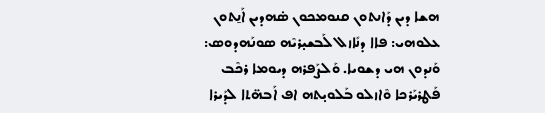ܗܫܐ ܕܝܢ ܕܰܐܢܬܘܢ ܩܢܘܡܟܘܢ ܣ̇ܗܕܝܢ ܐܰܢ̱ܬܘܢ ܥܠܘܗܝ: ܦܐܐ ܕܢܺܐܙܠ ܠܰܒܫܝ̣ܪܝܶܗ ܣܘܢܰܗܕܘܣ: ܘܰܢܕܘܢ ܗܝ ܕܫܘܝܐ. ܘܰܠܨܰܦܪܗ ܕܝܘܡܐ ܪܟܶܒ ܦܰܛܪܝܰܪܟܐ ܘܶܐܙܠܘ ܒܰܠܘܝ̣ܬܗ ܐܦ ܐܰܒܗ̈ܬܐ ܠܕܰܝܪܐ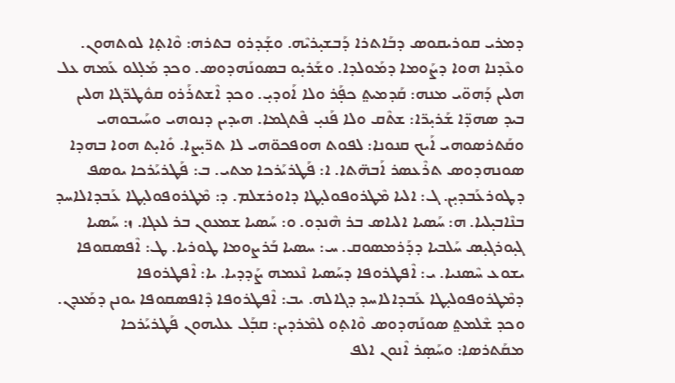ܕܡܪܝ ܩܘܪܝܩܘܣ ܕܒܰܐܬܪܐ ܕܰܒܫܝ̣ܪܝܶܗ. ܘܫ̣ܰܕܪܘ ܒܬܪܗ: ܘܶܐܬ̣ܐ ܠܘܬܗܘܢ. ܘܥܶܕܢܐ ܗܘܐ ܕܨܰܘܡܐ ܕܡܰܘܠܕܐ. ܘܫܰܪܝ̣ܘ ܒܣܘܢܰܗܕܘܣ. ܘܟܕ ܡܰܠ̣ܠܘ ܥܰܡܗ ܥܠ ܗܠܝܢ ܕܰܗܘ̈ܝ ܡܢܗ: ܩܰܕܡܝܬ݀ ܟܦ̣ܰܪ ܘܠܐ ܐܰܘܕܝ̣. ܘܟܕ ܐܶܫܬܪܰܪܘ ܩܘܽܛܪ̈ܓܐ ܗܠܝܢ ܒܝܕ ܣܗܕ̈ܐ ܫܰܪܝ̣ܪ̈ܐ: ܫܬܶܩ ܘܠܐ ܦܰܢܝ̣ ܦܶܬܓܡܐ. ܗܝܕܝܢ ܕܢܘܗܝ ܘܚܰܝܒܘܗܝ ܘܩܰܬܪܣܘܗܝ ܐܰܝܟ ܩܢܘܢܐ: ܠܦܘܬ ܗܘܦܟܘ̈ܗܝ ܠܐ ܬܪ̈ܝ̣ܨܐ. ܘܺܐܝ̣ܬ ܗܘܐ ܒܗܕܐ ܣܘܢܗܕܘܣ ܬܪܶܥܣܪ ܐܰܒܗ̈ܬܐ. ܐ: ܦܰܛܪܝܰܪܟܐ ܡܬܝ. ܒ: ܦܰܛܪܝܰܪܟܐ ܝܘܣܦ ܕܛܘܪܥܰܒܕܝ̣ܢ. ܓ: ܐܠܝܐ ܡܶܛܪܘܦܘܠܝ̣ܛܐ ܕܐܘܪܫܠܡ. ܕ: ܡܶܛܪܘܦܘܠܝ̣ܛܐ ܥܰܒܕܐܠܐܚܕ ܒܢܶܐܒܝ̣ܠܝܐ. ܗ: ܚܰܣܝܐ ܐܠܝܐܣ ܒܪ ܗܶܢܕܘ. ܘ: ܚܰܣܝܐ ܫܡܥܘܢ ܒܪ ܠܥܓܐ. ܙ: ܚܰܣܝܐ ܓܝ̣ܘܪܓܝ̣ܣ ܚܰܠܒܝܐ ܕܕܰܪܡܣܘܩ. ܚ: ܚܣܝܐ ܒܰܪܨܘܡܐ ܛܘܪܝܐ. ܛ: ܐܶܦܣܩܘܦܐ ܝܫܘܥ ܚܶܣܢܝܐ. ܝ: ܐܶܦܛܪܘܦܐ ܕܚܰܣܝܐ ܢܶܥܡܗ ܨܰܕܕܝܐ. ܝܐ: ܐܶܦܛܪܘܦܐ ܕܡܶܛܪܘܦܘܠܝ̣ܛܐ ܥܰܒܕܐܠܐܚܕ ܕܓܐܠܗ. ܝܒ: ܐܶܦܛܪܘܦܐ ܕܶܐܦܣܩܘܦܐ ܝܘܢܢ ܕܡܰܥܕܢ. ܘܟܕ ܫܶܠܡܬ݀ ܣܘܢܰܗܕܘܣ ܘܶܐܬ̣ܘ ܠܡܶܪܕܝܢ: ܩܒ̣ܰܠ ܥܠܝܗܘܢ ܦܰܛܪܝܰܪܟܐ ܡܩܰܬܪܣܐ: ܘܚܰܣ̣ܪ ܐܶܢܘܢ ܐܠܦ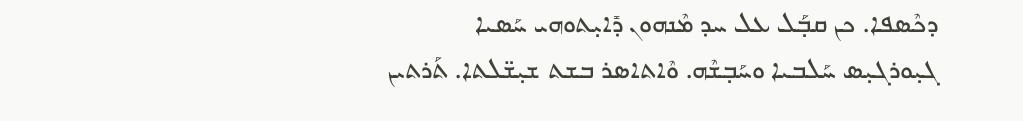ܕܟܶܣܦܐ. ܟܢ ܩܒ̣ܰܠ ܥܠ ܚܕ ܡܶܢܗܘܢ ܕܺܐܝ̣ܬܘܗܝ ܚܰܣܝܐ ܓܝ̣ܘܪܓܝ̣ܣ ܚܰܠܒܝܐ ܘܚܰܒ̣ܫܶܗ. ܘܶܐܬܐܣܪ ܒܫܬ ܫܝ̣ܫ̈ܠܬܐ. ܬܰܪܬܝܢ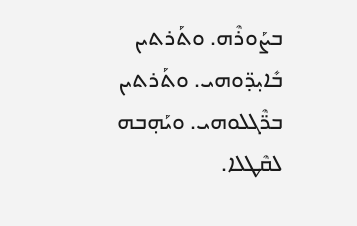ܒܨܰܘܪܶܗ. ܘܬܰܪܬܝܢ ܒܺܐܝ̣ܕ̈ܘܗܝ. ܘܬܰܪܬܝܢ ܒܪ̈ܶܓܠܘܗܝ. ܘܝܰܗ̣ܒܗ ܠܩܶܛܠܐ.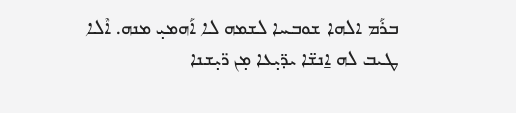ܒܪܰܡ ܐܠܗܐ ܫܘܒܚܐ ܠܫܡܗ ܠܐ ܐܰܗܡܝ̣ ܡܢܗ. ܐܶܠܐ ܛܝܒ ܠܗ ܐ̱ܢܫ̈ܐ ܝܕ̈ܝ̣ܥܐ ܡ̣ܢ ܪ̈ܝ̣ܫܢܐ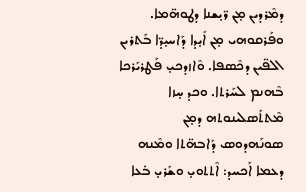ܕܡܶܪܕܝܢ ܡ̣ܢ ܪ̈ܝ̣ܫܢܐ ܕܛܘܗ̈ܡܐ. ܘܦܰܪܩܘܗܝ ܡ̣ܢ ܐܺܝ̣ܕܐ ܕܰܐܚܝ̣ܕ̈ܐ ܒܰܬܪܝܢ ܐܠܦ̈ܝܢ ܕܟܶܣܦܐ. ܘܶܐܙܕܟܝ̣ ܦܰܛܪܝܰܪܟܐ ܒܶܗܢܡ ܠܚܰܪܬܐ. ܘܟܕ ܚ̣ܙܐ ܡܶܬܬܰܣܠܝܢܘܬܗ ܕܡ̣ܢ ܣܘܢܰܗܕܘܣ ܕܰܐܒܗ̈ܬܐ ܘܡܶܢܗ ܕܥܡܐ ܐܰܟܚܕ: ܐܶܬܬܘܝ̣ ܘܫܰܪܝ̣ ܒ̇ܥܐ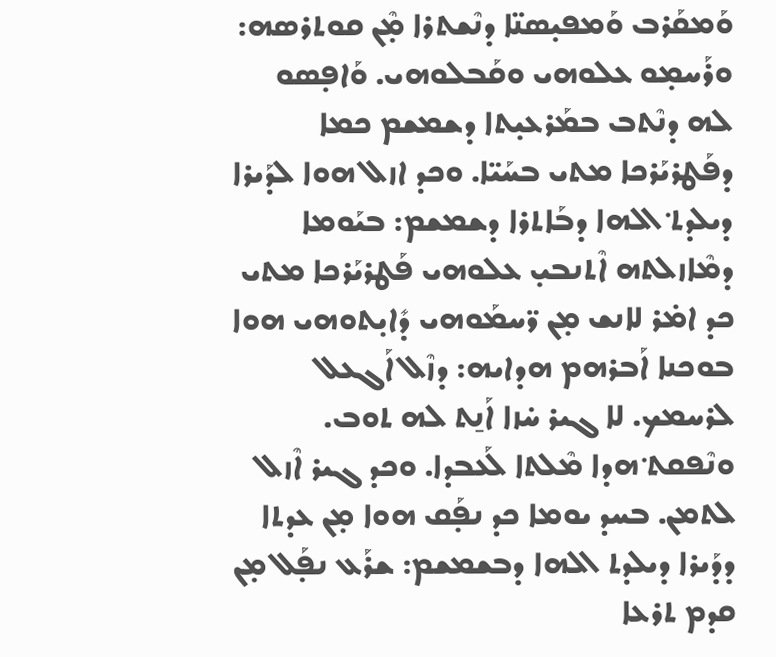ܘܰܡܩܰܪܒ ܘܰܡܦܝ̣ܣܢ̈ܐ ܕܢܶܫܬܪܐ ܡ̣ܶܢ ܩܘܬܪܣܗ: ܘܪܰܚܡ̣ܘ ܥܠܘܗܝ ܘܩܰܒܠܘܗܝ. ܘܰܐܦ̣ܣܘ ܠܗ ܕܢܶܬܒ ܒܡܰܪܥܝ̣ܬܐ ܕܫܡܫܡ ܟܡܐ ܕܦܰܛܪܝܰܪܟܐ ܡܬܝ ܒܚܰܝ̈ܐ. ܘܟܕ ܐܙܠ ܗܘܐ ܠܕܰܝܪܐ ܕܝܠܕܬ݀ ܐܠܗܐ ܕܒܰܐܬܪܐ ܕܫܡܫܡ: ܒܝܰܘܡܐ ܕܡܶܐܙܠܬܗ ܐܶܬܢܒܝ̣ ܥܠܘܗܝ ܦܰܛܪܝܰܪܟܐ ܡܬܝ ܟܕ ܐܡ̇ܪ ܠܐܢܫ ܡ̣ܢ ܪ̈ܚܡܰܘܗܝ ܕܺܐܝ̣ܬܘܗܝ ܗܘܐ ܒܘܟܢܐ ܐܰܒܪܗܡ ܗܕܐܝܗ: ܕܙܶܠ ܐܰܓܥܠ ܠܪܚܡܟ. ܠܐ ܓܝܪ ܚ̇ܙܐ ܐܰܢ̱ܬ ܠܗ ܬܘܒ. ܘܢܶܦܩܬ݀ ܗܕܐ ܡܶܠܬܐ ܠܰܥܒܕܐ. ܘܟܕ ܓܝܪ ܐܶܙܠ ܠܬܡܢ. ܒܚܕ ܝܘܡܐ ܟܕ ܢܦ̣ܰܩ ܗܘܐ ܡ̣ܢ ܥܕܬܐ ܕܕܰܝܪܐ ܕܝܠܕܬ ܐܠܗܐ ܕܒܫܡܫܡ: ܫܪܰܥ ܢܦ̣ܰܠ ܡ̣ܢ ܩܕܡ ܬܪܥܐ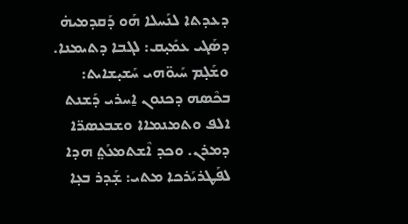ܕܥܕܬܐ ܠܢܰܚܠܐ ܗܰܘ ܕܰܩܕܡܝܗ̇ ܕܣܰܓܝ ܥܡܺܝ̣ܩ: ܠܓܒܐ ܕܬܝܡܢܐ. ܘܫܰܠ̣ܡ ܚܰܝܘ̈ܗܝ ܚܰܫܝ̣ܫܐܝܬ: ܒܟܶܣܗ ܕܟܢܘܢ ܐ̱ܚܪܝ ܕܰܫܢܬ ܐܠܦ ܘܬܡܢܡܐܐ ܘܫܒܥܣܪ̈ܐ ܕܡܪܢ. ܘܟܕ ܐܶܫܬܡܥܰܬ݀ ܗܕܐ ܠܦܰܛܪܝܰܪܟܐ ܡܬܝ: ܫ̣ܰܕܪ ܒܥ̣ܐ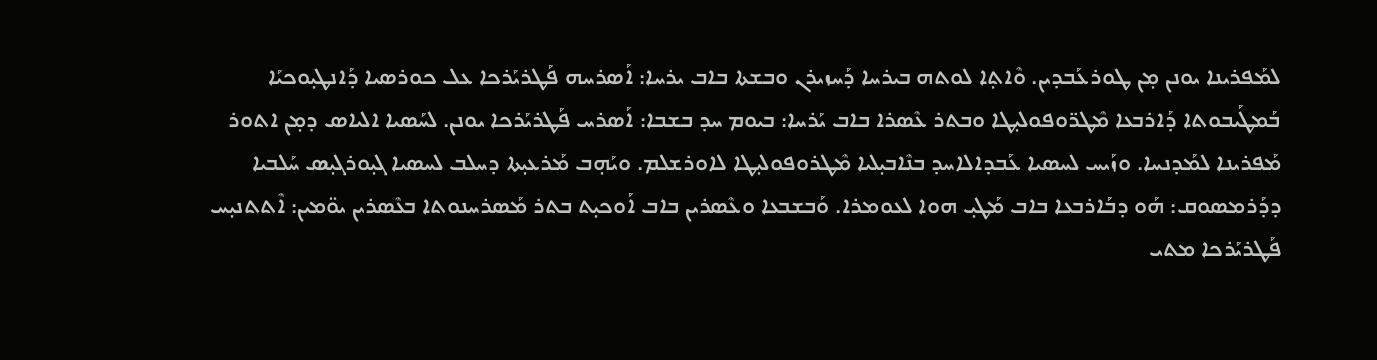ܠܡܰܦܪܝܢܐ ܝܘܢܢ ܡ̣ܢ ܛܘܪܥܰܒܕܝܢ. ܘܶܐܬ̣ܐ ܠܘܬܗ ܒܝܪܚܐ ܕܰܚܙܝܪܢ ܘܒܫܬܐ ܒܐܒ ܝܪܚܐ: ܐܰܣܪܚܗ ܦܰܛܪܝܰܪܟܐ ܥܠ ܟܘܪܣܝܐ ܕܰܐܢܛܝ̣ܘܟܝܰܐ ܒܰܡܛܰܝܒܘܬܐ ܕܰܐܪܒܥܐ ܡܶܛܪ̈ܘܦܘܠܝ̣ܛܐ ܘܒܬܪ ܥܶܣܪܐ ܒܐܒ ܝܰܪܚܐ: ܒܝܘܡ ܚܕ ܒܫܒܐ: ܐܰܣܪܚ ܦܰܛܪܝܰܪܟܐ ܝܘܢܢ. ܠܚܰܣܝܐ ܐܠܝܐܣ ܕܡ̣ܢ ܐܬܘܪ ܡܰܦܪܝܢܐ ܠܡܰܕܢܚܐ. ܘܙܰܝܚ ܠܚܣܝܐ ܥܰܒܕܐܠܐܚܕ ܒܢܶܐܒܝ̣ܠܝܐ ܡܶܛܪܘܦܘܠܝ̣ܛܐ ܠܐܘܪܫܠܡ. ܘܝܰܗ̣ܒ ܡܰܪܥܝ̣ܬܐ ܕܚܠܒ ܠܚܣܝܐ ܓܝ̣ܘܪܓܝ̣ܣ ܚܰܠܒܝܐ ܕܕܰܪܡܣܘܩ: ܗܰܘ ܕܒܰܐܪܒܥܐ ܒܐܒ ܡܰܛܝ̣ ܗܘܐ ܠܥܘܡܪܐ. ܘܰܒܫܒܥܐ ܘܥܶܣܪܝܢ ܒܐܒ ܐܰܘܟܝ̣ܬ ܒܬܪ ܡܰܣܪܚܢܘܬܐ ܒܥܶܣܪܝܢ ܝܘ̈ܡܝܢ: ܐܶܬܬܢܝ̣ܚ ܦܰܛܪܝܰܪܟܐ ܡܬܝ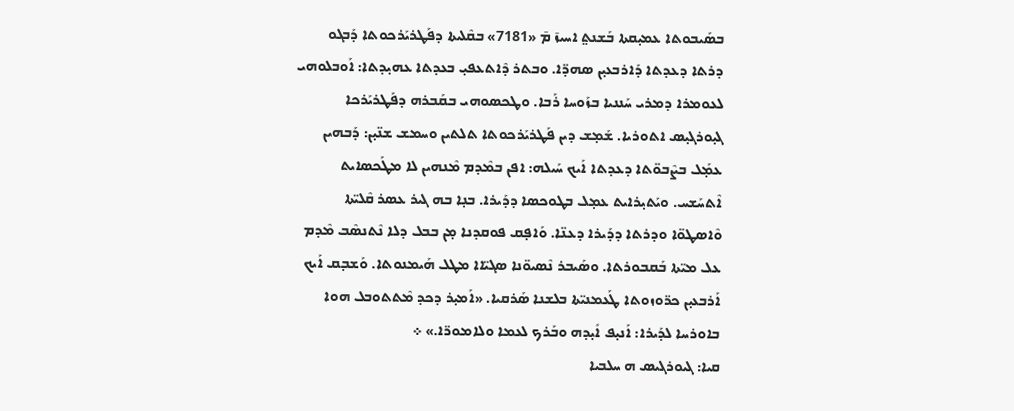ܒܣܰܝܒܘܬܐ ܥܡܝ̣ܩܬܐ ܒܰܫܢܬ݀ ܐܚܝܙ̄ ܡ̄ «7181» ܒܩܶܠܝܬܐ ܕܦܰܛܪܝܰܪܟܘܬܐ ܕܰܒܓܘ ܕܪܬܐ ܕܥܕܬܐ ܕܰܐܪܒܥܝ̣ܢ ܣܗܕ̈ܐ. ܘܒܬܪ ܕܶܐܬܥܦܝ̣ ܒܥܕܬܐ ܥܗܝ̣ܕܬܐ: ܐܰܘܒܠܘܗܝ ܠܥܘܡܪܐ ܕܡܪܝ ܚܰܢܢܝܐ ܒܙܰܘܚܐ ܪܰܒܐ. ܘܛܟܣܘܗܝ ܒܩܰܒܪܗ ܕܦܰܛܪܝܰܪܟܐ ܓܝ̣ܘܪܓܝ̣ܣ ܐܬܘܪܝܐ. ܫܰܡ̣ܫ ܕܝܢ ܦܰܛܪܝܰܪܟܘܬܐ ܬܠܬܝܢ ܘܚܡܫ ܫܢ̈ܝ̣ܢ: ܕܰܒܗܝܢ ܥܡ̣ܰܠ ܒܨܶܒܘ̈ܬܐ ܕܥܕܬܐ ܐܰܝܟ ܚܰܝܠܗ: ܐܦܢ ܒܡܶܕܡ ܡܶܢܗܝܢ ܠܐ ܡܛܰܟܣܐܝܬ ܐܶܬܚܰܫܚ. ܘܝܰܬܝ̣ܪܐܝܬ ܥܡ̣ܠ ܒܛܘܟܣܐ ܕܕܰܝܪܐ. ܒܢ̣ܐ ܒܗ ܓܝܪ ܥܣܪ ܩܶܠܝ̈ܬܐ ܘܶܐܣܛܘ̈ܐ ܘܕܪܬܐ ܕܕܰܝܪܐ ܕܥܢ̈ܐ. ܘܰܐܦ̣ܩ ܦܘܩܕܢܐ ܡ̣ܢ ܒܒܠ ܕܠܐ ܢܶܬܢܣܶܒ ܡܶܕܡ ܥܠ ܡܝ̈ܬܐ ܒܰܩܒܘܪܬܐ. ܘܣܰܝܒܪ ܢܶܣܝܘ̈ܢܐ ܣܓܝ̈ܐܐ ܡܛܠ ܗܰܝܡܢܘܬܐ. ܘܰܫܒ̣ܩ ܐܰܝܟ ܐܰܪܒܥܝ̣ܢ ܟܪ̈ܘܙܘܬܐ ܛܰܥܡܢܝ̈ܬܐ ܒܠܫܢܐ ܣܰܪܩܝܐ. «ܐܰܡܝ̣ܪ ܕܟܕ ܡܶܬܬܘܒܠ ܗܘܐ ܒܐܘܪܚܐ ܠܕܰܝܪܐ: ܐܰܢܝ̣ܦ ܐܺܝ̣ܕܗ ܘܒܰܪܟ ܠܥܡܐ ܘܠܐܡܘܪ̈ܐ.» ܀
ܩܝܐ: ܓܝܘܪܓܝܣ ܗ ܚܠܒܝܐ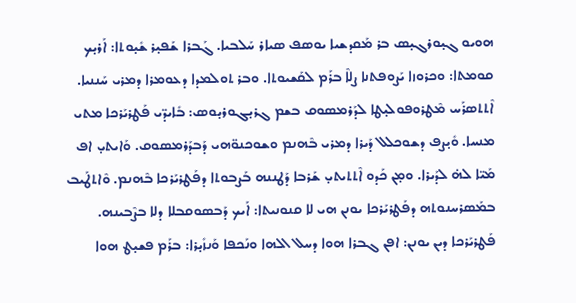ܗܘܝܘ ܓܝ̣ܘܪܓܝ̣ܣ ܒܪ ܡܰܩܕܫܝܐ ܝܘܣܦ ܣܝܐܪ ܚܰܠܒܝܐ. ܓܰܒܪܐ ܫܰܦܝ̣ܪ ܫܺܝ̣ܘܬܐ: ܐܰܪܝ̣ܟ ܩܘܡܬܐ: ܘܟܪܘܙܐ ܝܰܨܘܦܬܢܐ ܨܠܐܶ ܒܪܰܡ ܠܩܰܫܝܘܬܐ. ܘܒܪ ܬܘܠܡܕܐ ܕܥܘܡܪܐ ܕܡܪܝ ܚܰܢܢܝܐ. ܐܶܬܬܣܪܰܚ ܡܶܛܪܘܦܘܠܝ̣ܛܐ ܠܕܰܪܡܣܘܩ ܒܫܡ ܓܪܝ̣ܓܘܪܝ̣ܘܣ: ܒܺܐܝܕ̈ܝ ܦܰܛܪܝܰܪܟܐ ܡܬܝ ܡܢܚܐ. ܘܺܝ̣ܨܦ ܕܫܘܟܠܠ ܕܰܝܪܐ ܕܡܪܝ ܒܶܗܢܡ ܘܫܘܟܢܘ̈ܗܝ ܕܰܒܕܰܪܡܣܘܩ. ܘܰܐܝܬܝ̣ ܐܦ ܡܰܝ̈ܐ ܠܗ̇ ܠܕܰܝܪܐ. ܘܡ̣ܢ ܟܰܕܘ ܐܶܬܬܝܬܝ̣ ܫܰܪܒܐ ܕܰܛܢܢܗ ܒܰܨܒܘܬܐ ܕܦܰܛܪܝܰܪܟܐ ܒܶܗܢܡ. ܘܶܐܬܛܰܝܒ ܒܡܰܣܪܚܢܘܬܗ ܕܦܰܛܪܝܰܪܟܐ ܝܘܢܢ ܗܝ ܠܐ ܩܢܘܢܝܬܐ: ܐܰܝܟ ܕܰܒܣܘܩܒܠܐ ܕܠܐ ܒܨܶܒܝܢܗ. ܦܰܛܪܝܰܪܟܐ ܕܝܢ ܝܘܢܢ: ܐܦܢ ܓܒܪܐ ܗܘܐ ܕܚܠ ܐܠܗܐ ܘܢܰܟܦܐ ܘܰܢܙܺܝ̣ܪܐ: ܒܪܰܡ ܦܫܝ̣ܛ ܗܘܐ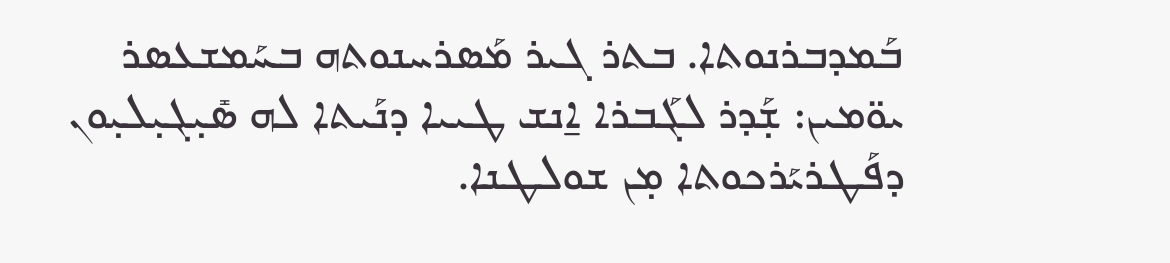ܒܰܡܕܒܪܢܘܬܐ. ܒܬܪ ܓܝܪ ܡܰܣܪܚܢܘܬܗ ܒܚܰܡܫܥܣܪ ܝܘ̈ܡܝܢ: ܫ̣ܰܕܪ ܠܓܰܒܪܐ ܐ̱ܢܫ ܛܝܝܐ ܕܢܰܝܬܐ ܠܗ ܣܺܝ̣ܓܝ̣ܠܝ̣ܘܢ ܕܦܰܛܪܝܰܪܟܘܬܐ ܡ̣ܢ ܫܘܠܛܢܐ.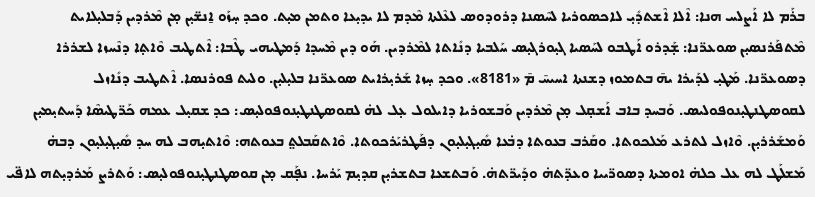ܒܪܰܡ ܠܐ ܐܰܨܠܚ ܗܢܐ: ܐܶܠܐ ܐܶܫܬܕܺܝ̣ ܠܐܟܣܘܪܝܐ ܠܚܶܣܢܐ ܕܪܘܕܘܣ ܠܥܶܠܬܐ ܡܶܕܡ ܠܐ ܝܕܝ̣ܥܐ ܘܬܡܢ ܡܝ̣ܬ. ܘܟܕ ܚ̣ܙܰܘ ܐ̱ܢܫ̈ܝ̣ܢ ܡ̣ܢ ܡܶܪܕܝܢ ܕܰܒܠܝ̣ܠܐܝܬ ܡܶܬܦܰܪܢܣܝ̣ܢ ܣܘܥܪ̈ܢܐ: ܫ̣ܰܕܪܘ ܐܰܛܒܘ ܠܚܰܣܝܐ ܓܝ̣ܘܪܓܝ̣ܣ ܚܰܠܒܝܐ ܕܢܺܐܬܐ ܠܡܶܪܕܝܢ. ܗܰܘ ܕܝܢ ܡܶܚܕܐ ܕܰܡܛܝܗܝ ܛܶܒܐ: ܐܶܬܛܝܒ ܘܶܐܬ̣ܐ ܕܢܶܚܙܐ ܠܫܪܪܐ ܕܣܘܥܪ̈ܢܐ. ܡܰܛܝ̣ ܠܕܰܝܪܐ ܝܗ̄ ܒܬܡܘܙ ܕܫܢܬܐ ܐܚܝܚ̄ ܡ̄ «8181». ܘܟܕ ܚ̣ܙܐ ܫܰܪܝ̣ܪܐܝܬ ܣܘܥܪ̈ܢܐ ܒܠܝ̣ܠܝ̣ܢ. ܘܠܝܬ ܦܘܪܢܣܐ. ܐܶܬܛܝܒ ܕܢܺܐܙܠ ܠܩܘܣܛܢܛܝ̣ܢܘܦܘܠܝܣ. ܘܰܒܚܕ ܒܐܒ ܐܰܫܩ̣ܠ ܡ̣ܢ ܡܶܪܕܝܢ ܘܰܒܫܘܪܝܐ ܕܐܝܠܘܠ ܥ̣ܠ ܠܗ̇ ܠܩܘܣܛܢܛܝ̣ܢܘܦܘܠܝ̣ܣ: ܟܕ ܫܩܝ̣ܠ ܥܡܗ ܟܰܪ̈ܛܝܣܶܐ ܕܰܚܬܝ̣ܡܝ̣ܢ ܘܰܡܫܰܪܪܝ̣ܢ. ܘܶܐܙܠ ܠܬܪܥ ܡܰܠܟܘܬܐ. ܘܩܰܪܒ ܒܥܘܬܐ ܕܒ̇ܥܐ ܣܺܝ̣ܓܝ̣ܠܝ̣ܘܢ ܕܦܰܛܪܝܰܪܟܘܬܐ. ܘܶܐܬܩܰܒܠܬ݀ ܒܥܘܬܗ: ܘܶܐܬܝ̣ܗܒ ܠܗ ܚܕ ܣܺܝ̣ܓܝ̣ܠܝ̣ܘܢ ܕܒܗ̇ ܡܰܫܠܰܛ ܠܗ ܥܠ ܟܠܗ̇ ܐܘܡܬܐ ܕܣܘܪ̈ܝܝܐ ܘܥܕ̈ܬܗ̇ ܘܕܰܝܪ̈ܬܗ̇. ܘܰܒܬܫܥܐ ܒܬܫܪܝ̣ܢ ܩܕܝ̣ܡ ܝܰܪܚܐ. ܢܦ̣ܰܩ ܡ̣ܢ ܩܘܣܛܢܛܝ̣ܢܘܦܘܠܝ̣ܣ: ܘܰܬܪܨ ܡܰܪܕܝ̣ܬܗ ܠܐܦ̈ܝ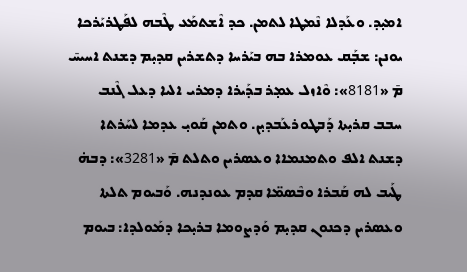ܐܡܝ̣ܕ. ܘܥܰܕܠܐ ܢܶܡܛܐ ܠܬܡܢ. ܟܕ ܐܶܫܬܡܰܥ ܛܶܒܗ ܠܦܰܛܪܝܰܪܟܐ ܝܘܢܢ: ܫܒ̣ܰܩ ܥܘܡܪܐ ܒܗ ܒܝܰܪܚܐ ܕܬܫܪܝܢ ܩܕܝ̣ܡ ܕܫܢܬ ܐܚܝܚ̄ ܡ̄ «8181»: ܘܶܐܙܠ ܥܡ̣ܪ ܒܕܰܝܪܐ ܕܡܪܝ ܐܠܝܐ ܕܥܠ ܓܶܢܒ ܚܒܒ ܩܪܝ̣ܬܐ ܕܰܒܛܘܪܥܰܒܕܝ̣ܢ. ܘܬܡܢ ܩܰܘܝ̣ ܥܕܡܐ ܠܚܰܪܬܐ ܕܫܢܬ ܐܠܦ ܘܬܡܢܡܐܐ ܘܥܣܪܝܢ ܘܬܠܬ ܡ̄ «3281»: ܕܒܗ̇ ܛܰܝܒ ܠܗ ܩܰܒܪܐ ܘܒܶܣܡ̈ܐ ܩܕܡ ܥܘܢܕܢܗ. ܘܰܒܝܘܡ ܬܠܬܐ ܘܥܣܪܝܢ ܕܟܢܘܢ ܩܕܝ̣ܡ ܘܰܕܨܘܡܐ ܒܪܝ̣ܟܐ ܕܡܰܘܠܕܐ: ܒܝܘܡ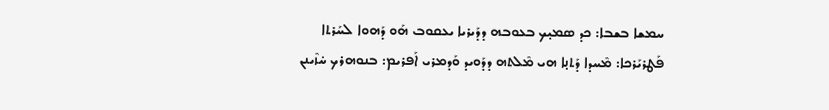ܚܡܫܐ ܒܫܒܐ: ܟܕ ܣܡܝ̣ܟ ܒܥܘܒܗ ܕܕܰܝܪܝܐ ܝܥܩܘܒ ܗܰܘ ܕܰܗܘܐ ܠܚܰܪܬܐ ܦܰܛܪܝܰܪܟܐ: ܡܶܚܕܐ ܕܰܬܢ̣ܐ ܗܝ ܡܶܠܬܗ ܕܕܰܘܝܕ ܘܰܕܡܪܝ ܐܰܦܪܝܡ: ܒܢܘܗܪܟ ܚ̇ܙܶܝܢܢ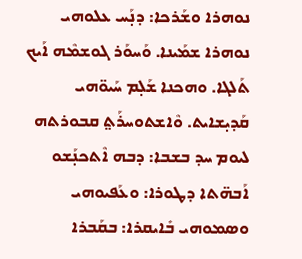ܢܘܗܪܐ ܘܫܰܪܟܐ: ܕܢ̣ܰܚ ܥܠܘܗܝ ܢܘܗܪܐ ܫܡܰܝܢܐ. ܘܰܚܘܰܪ ܓܘܫܡܶܗ ܐܰܝܟ ܬܰܠܓܐ. ܘܗܟܢܐ ܫܰܠ̣ܡ ܚܰܝܘ̈ܗܝ ܩܰܕܝ̣ܫܐܝܬ. ܘܶܐܫܬܘܚܪܰܬ݀ ܩܒܘܪܬܗ ܠܝܘܡ ܚܕ ܒܫܒܐ: ܕܒܗ ܐܶܬܟܢ̣ܰܫܘ ܐܰܒܗ̈ܬܐ ܕܛܘܪܐ: ܘܥܰܦܝܘܗܝ ܘܣܡܘܗܝ ܒܺܐܝܩܪܐ: ܒܩܰܒܪܐ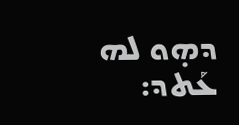ܕܗ̣ܘ ܠܗ ܥܰܬܕ: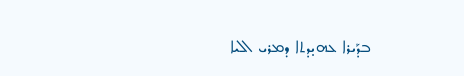ܒܕܰܝܪܐ ܥܗܝ̣ܕܬܐ ܕܡܪܝ ܐܠܝܐ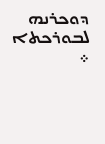ܕܘܟܪܢܗ ܠܒܘܪܟܬܐ ܀